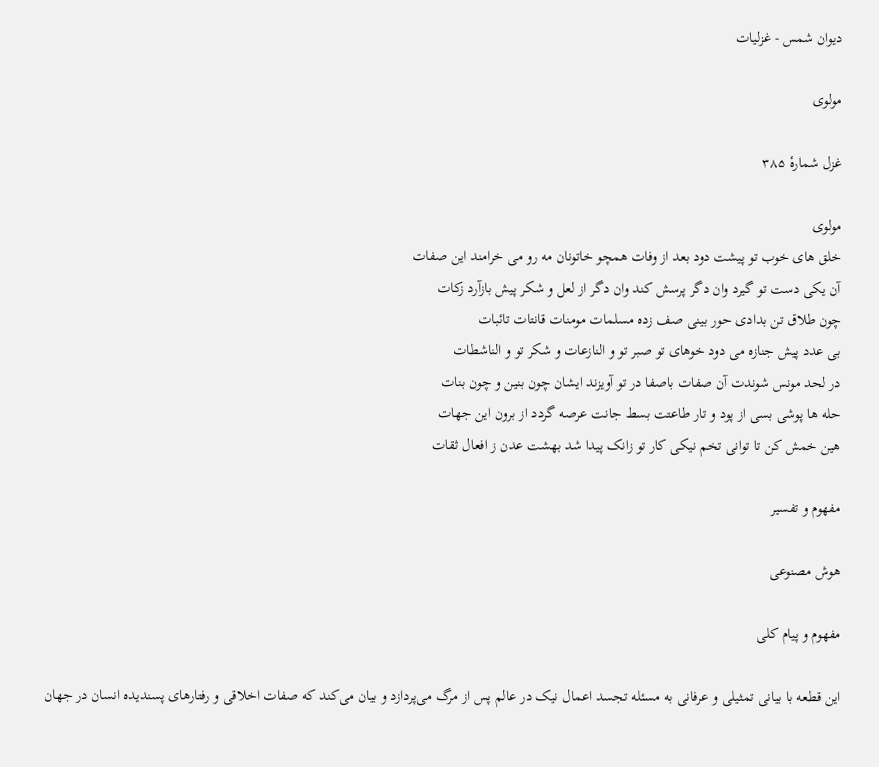دیوان شمس - غزلیات

مولوی

غزل شمارهٔ ۳۸۵

مولوی
خلق های خوب تو پیشت دود بعد از وفات همچو خاتونان مه رو می خرامند این صفات
آن یکی دست تو گیرد وان دگر پرسش کند وان دگر از لعل و شکر پیش بازآرد زکات
چون طلاق تن بدادی حور بینی صف زده مسلمات مومنات قانتات تائبات
بی عدد پیش جنازه می دود خوهای تو صبر تو و النازعات و شکر تو و الناشطات
در لحد مونس شوندت آن صفات باصفا در تو آویزند ایشان چون بنین و چون بنات
حله ها پوشی بسی از پود و تار طاعتت بسط جانت عرصه گردد از برون این جهات
هین خمش کن تا توانی تخم نیکی کار تو زانک پیدا شد بهشت عدن ز افعال ثقات

مفهوم و تفسیر

هوش مصنوعی

مفهوم و پیام کلی

این قطعه با بیانی تمثیلی و عرفانی به مسئله تجسد اعمال نیک در عالم پس از مرگ می‌پردازد و بیان می‌کند که صفات اخلاقی و رفتارهای پسندیده انسان در جهان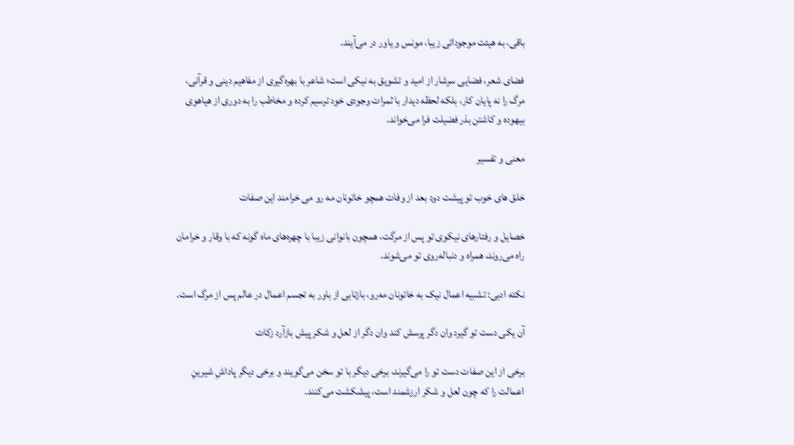باقی، به هیئت موجوداتی زیبا، مونس و یاور در می‌آیند.

فضای شعر، فضایی سرشار از امید و تشویق به نیکی است؛ شاعر با بهره‌گیری از مفاهیم دینی و قرآنی، مرگ را نه پایان کار، بلکه لحظه دیدار با ثمرات وجودی خود ترسیم کرده و مخاطب را به دوری از هیاهوی بیهوده و کاشتن بذر فضیلت فرا می‌خواند.

معنی و تفسیر

خلق های خوب تو پیشت دود بعد از وفات همچو خاتونان مه رو می خرامند این صفات

خصایل و رفتارهای نیکوی تو پس از مرگت، همچون بانوانی زیبا با چهره‌های ماه گونه که با وقار و خرامان راه می‌روند، همراه و دنباله‌روی تو می‌شوند.

نکته ادبی: تشبیه اعمال نیک به خاتونان مه‌رو، بازتابی از باور به تجسم اعمال در عالم پس از مرگ است.

آن یکی دست تو گیرد وان دگر پرسش کند وان دگر از لعل و شکر پیش بازآرد زکات

برخی از این صفات دست تو را می‌گیرند، برخی دیگر با تو سخن می‌گویند و برخی دیگر پاداشِ شیرینِ اعمالت را که چون لعل و شکر ارزشمند است، پیشکشت می‌کنند.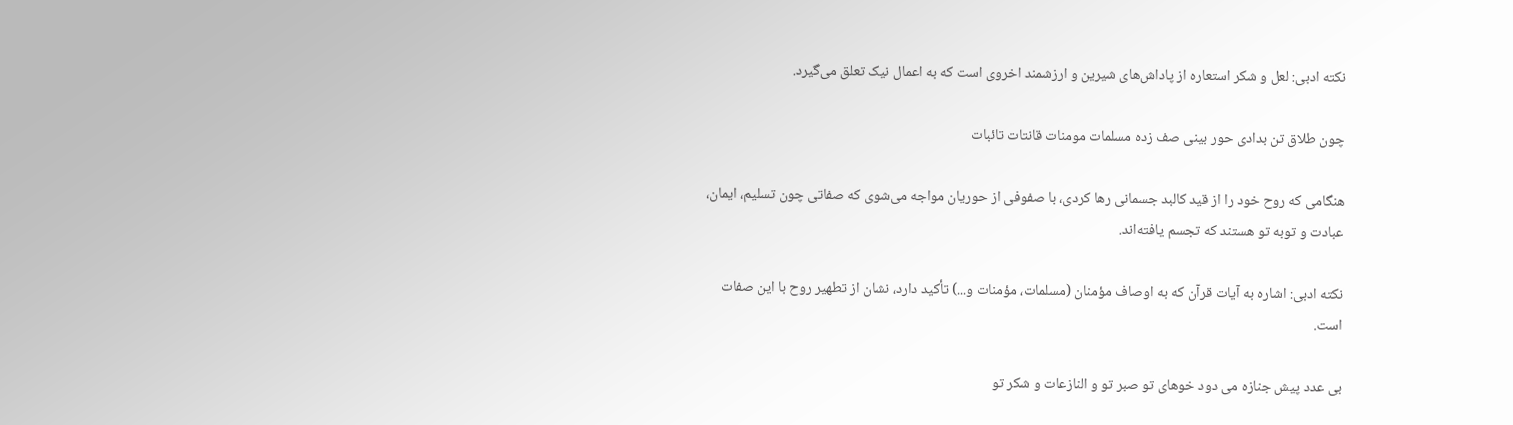نکته ادبی: لعل و شکر استعاره از پاداش‌های شیرین و ارزشمند اخروی است که به اعمال نیک تعلق می‌گیرد.

چون طلاق تن بدادی حور بینی صف زده مسلمات مومنات قانتات تائبات

هنگامی که روح خود را از قید کالبد جسمانی رها کردی، با صفوفی از حوریان مواجه می‌شوی که صفاتی چون تسلیم، ایمان، عبادت و توبه تو هستند که تجسم یافته‌اند.

نکته ادبی: اشاره به آیات قرآن که به اوصاف مؤمنان (مسلمات، مؤمنات و...) تأکید دارد، نشان از تطهیر روح با این صفات است.

بی عدد پیش جنازه می دود خوهای تو صبر تو و النازعات و شکر تو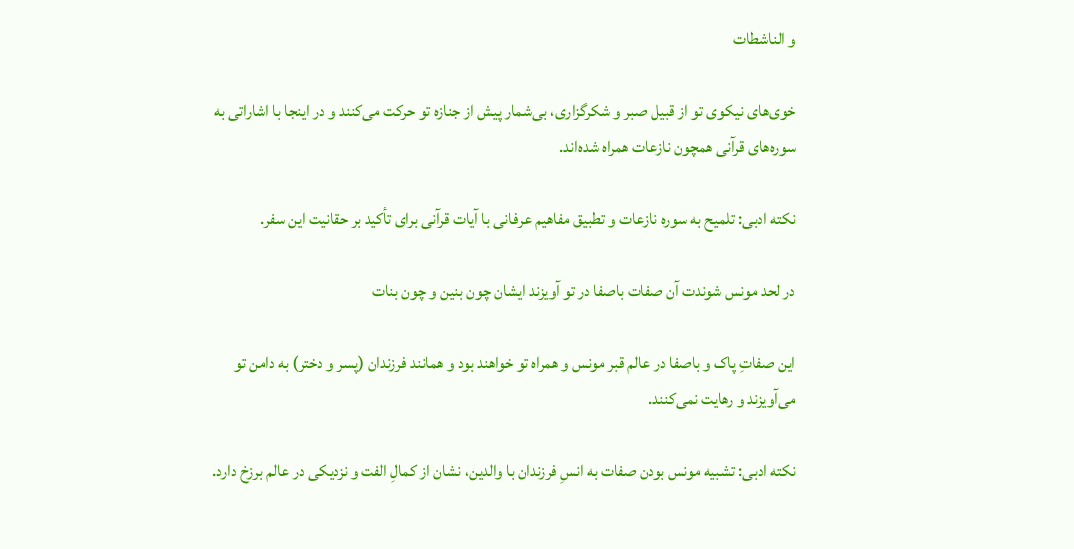و الناشطات

خوی‌های نیکوی تو از قبیل صبر و شکرگزاری، بی‌شمار پیش از جنازه تو حرکت می‌کنند و در اینجا با اشاراتی به سوره‌های قرآنی همچون نازعات همراه شده‌اند.

نکته ادبی: تلمیح به سوره نازعات و تطبیق مفاهیم عرفانی با آیات قرآنی برای تأکید بر حقانیت این سفر.

در لحد مونس شوندت آن صفات باصفا در تو آویزند ایشان چون بنین و چون بنات

این صفاتِ پاک و باصفا در عالم قبر مونس و همراه تو خواهند بود و همانند فرزندان (پسر و دختر) به دامن تو می‌آویزند و رهایت نمی‌کنند.

نکته ادبی: تشبیه مونس بودن صفات به انسِ فرزندان با والدین، نشان از کمالِ الفت و نزدیکی در عالم برزخ دارد.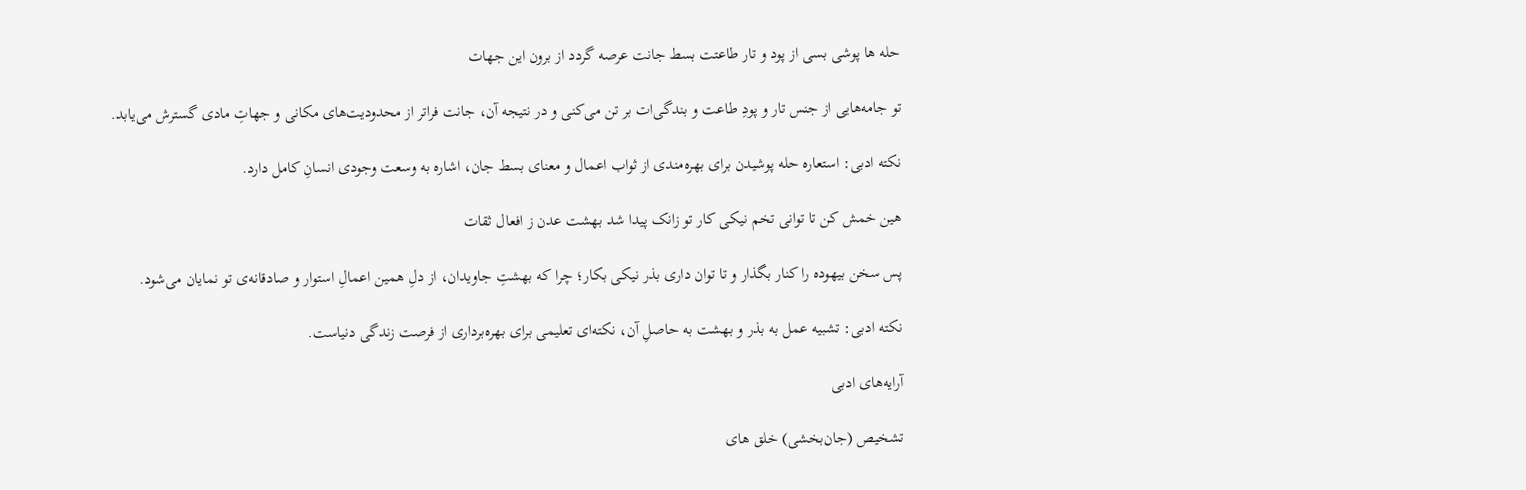حله ها پوشی بسی از پود و تار طاعتت بسط جانت عرصه گردد از برون این جهات

تو جامه‌هایی از جنس تار و پودِ طاعت و بندگی‌ات بر تن می‌کنی و در نتیجه آن، جانت فراتر از محدودیت‌های مکانی و جهاتِ مادی گسترش می‌یابد.

نکته ادبی: استعاره حله پوشیدن برای بهره‌مندی از ثواب اعمال و معنای بسط جان، اشاره به وسعت وجودی انسانِ کامل دارد.

هین خمش کن تا توانی تخم نیکی کار تو زانک پیدا شد بهشت عدن ز افعال ثقات

پس سخن بیهوده را کنار بگذار و تا توان داری بذر نیکی بکار؛ چرا که بهشتِ جاویدان، از دلِ همین اعمالِ استوار و صادقانه‌ی تو نمایان می‌شود.

نکته ادبی: تشبیه عمل به بذر و بهشت به حاصلِ آن، نکته‌ای تعلیمی برای بهره‌برداری از فرصت زندگی دنیاست.

آرایه‌های ادبی

تشخیص (جان‌بخشی) خلق های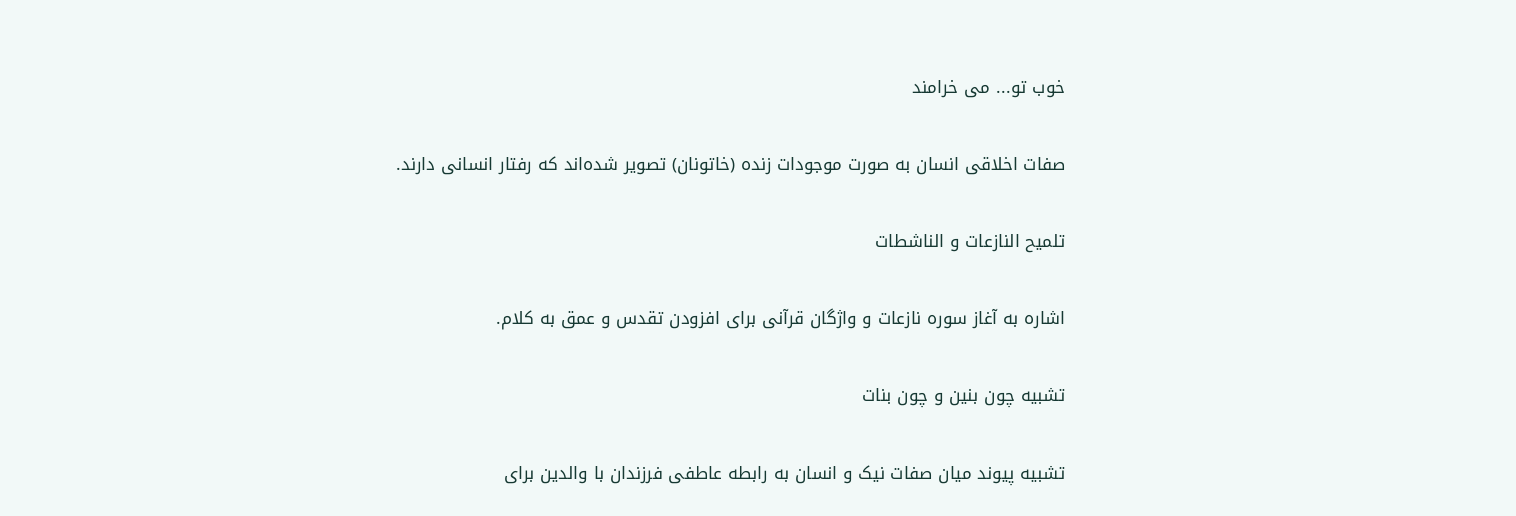خوب تو... می خرامند

صفات اخلاقی انسان به صورت موجودات زنده (خاتونان) تصویر شده‌اند که رفتار انسانی دارند.

تلمیح النازعات و الناشطات

اشاره به آغاز سوره نازعات و واژگان قرآنی برای افزودن تقدس و عمق به کلام.

تشبیه چون بنین و چون بنات

تشبیه پیوند میان صفات نیک و انسان به رابطه عاطفی فرزندان با والدین برای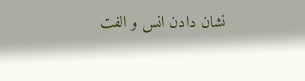نشان دادن انس و الفت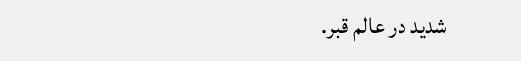شدید در عالم قبر.